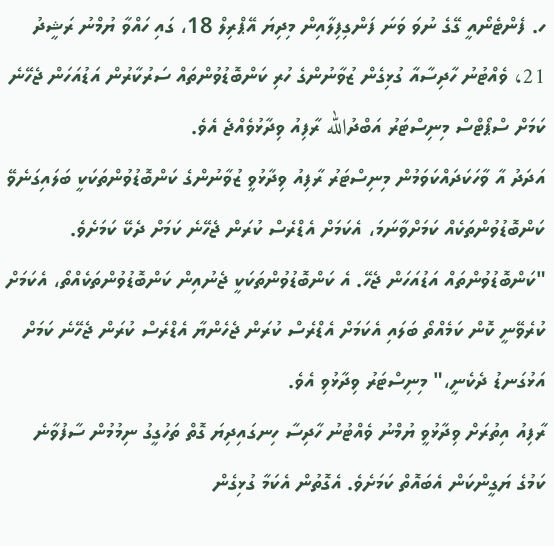ހ. ފެންޓެނޯއީ ގޭގެ ނުވަ ވަނަ ފަންގިފިލާއިން މިދިޔަ އޭޕްރިލް 18، ގައި ހައްވާ ޔުމްނު ރަޝީދު 21، ވެއްޓުނު ހާދިސާއާ ގުޅިގެން ޒުވާނުންގެ ހުރި ކަންބޮޑުވުންތައް ސަރުކާރުން އަޑުއަހަން ޖެހޭނެ ކަމަށް ސްޕޯޓްސް މިނިސްޓަރު އަބްދުالله ރާފިއު ވިދާޅުވެއްޖެ އެވެ.
އަދަދު އާ ވާހަކަދައްކަވަމުން މިނިސްޓަރު ރާފިއު ވިދާޅުވީ ޒުވާނުންގެ ކަންބޮޑުވުންތަކަކީ ބަލައިގަނެވޭ ކަންބޮޑުވުންތަކެއް ކަމަށްވާނަމަ، އެކަމަށް އެޑްރެސް ކުރަން ޖެހޭނެ ކަމަށް ދެކޭ ކަމަށެވެ.
"ކަންބޮޑުވުންތައް އަޑުއަހަން ޖެހޭ. އެ ކަންބޮޑުވުންތަކަކީ ޖެނުއިން ކަންބޮޑުވުންތަކެއްތޯ، އެކަމަށް ކުރެވޭނީ ކޮން ކަމެއްތޯ ބަލައި އެކަމަށް އެޑްރެސް ކުރަން ޖެހެންޔާ އެޑްރެސް ކުރަން ޖެހޭނެ ކަމަށް އަޅުގަނޑު ދެކެނީ،" މިނިސްޓަރު ވިދާޅުވި އެވެ.
ރާފިއު އިތުރަށް ވިދާޅުވީ ޔުމްނު ވެއްޓުނު ހާދިސާ ހިނގައިދިޔަ ގޮތް ތަހުގީގު ނިމުމުން ސާފުވާނެ ކަމުގެ ޔަގީންކަން އެބައޮތް ކަމަށެވެ. އެގޮތުން އެކަމާ ގުޅިގެން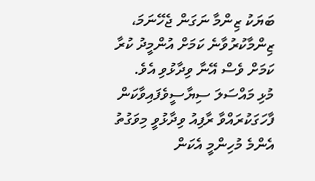ބަޔަކު ޒިންމާ ނަގަން ޖެހޭނަމަ، ޒިންމާކުރުވާނެ ކަމަށް އުންމީދު ކުރާ ކަމަށް ވެސް އޭނާ ވިދާޅުވި އެވެ.
މުޅި މައްސަލަ ސިޔާސީވެފައިވާކަން ފާހަގަކުރައްވާ ރާފިއު ވިދާޅުވީ މިވަގުތު އެންމެ މުހިންމީ އެކަން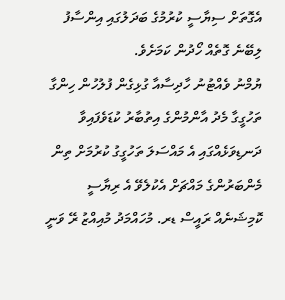އެގޮތަށް ސިޔާސީ ކުރުމުގެ ބަދަލުގައި އިންސާފު ލިބޭނެ ގޮތެއް ހޯދުން ކަމަށެވެ.
ޔުމްނު ވެއްޓުނު ހާދިސާއާ ގުޅިގެން ފުލުހުން ހިންގާ ތަހުގީގާ މެދު އާންމުންގެ އިތުބާރު ކުޑަވެފައިވާ ދަނޑިވަޅެއްގައި އެ މައްސަލަ ތަހުގީގު ކުރުމަށް ތިން މެންބަރުންގެ މައްޗަށް އެކުލެވޭ އެ ރިޔާސީ ކޮމިޝަނެއް ރައީސް ޑރ. މުހައްމަދު މުއިއްޒު ރޭ ވަނީ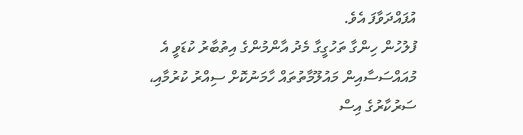އުފައްދަވާފަ އެވެ.
ފުލުހުން ހިންގާ ތަހުގީގާ މެދު އާންމުންގެ އިތުބާރު ކުޑަވީ އެ މުއައްސަސާއިން މައުލޫމާތުތައް ހާމަނުކޮށް ސިއްރު ކުރުމާއި، ސަރުކާރުގެ އިސް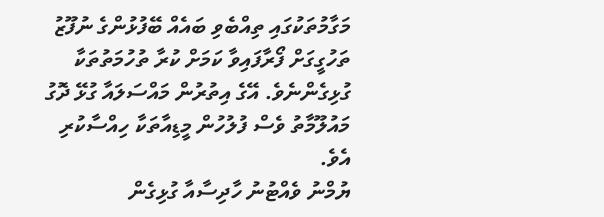މަގާމުތަކުގައި ތިއްބެވި ބައެއް ބޭފުޅުންގެ ނުފޫޒު ތަހުގީގަށް ފޯރާފައިވާ ކަމަށް ކުރާ ތުހުމަތުތަކާ ގުޅިގެންނެވެ. އޭގެ އިތުރުން މައްސަލައާ ގުޅޭ ދޮގު މައުލޫމާތު ވެސް ފުލުހުން މީޑިއާތަކާ ހިއްސާކުރި އެވެ.
ޔުމްނު ވެއްޓުނު ހާދިސާއާ ގުޅިގެން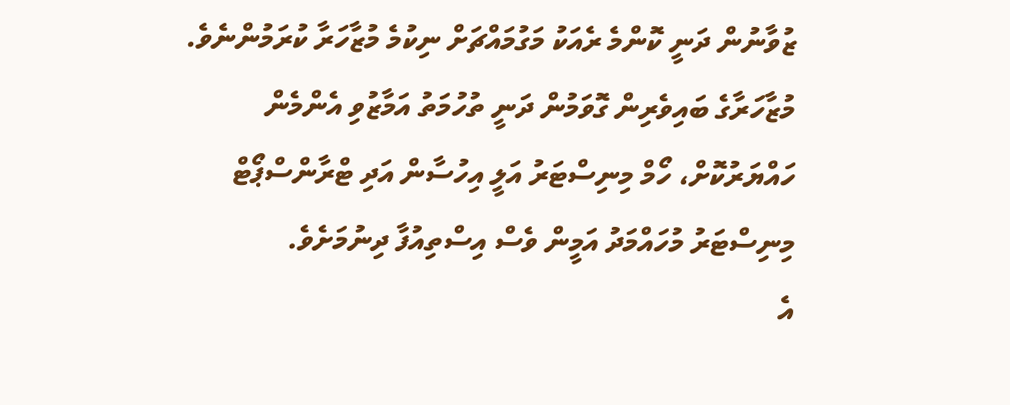ޒުވާނުން ދަނީ ކޮންމެ ރެއަކު މަގުމައްޗަށް ނިކުމެ މުޒާހަރާ ކުރަމުންނެވެ. މުޒާހަރާގެ ބައިވެރިން ގޮވަމުން ދަނީ ތުހުމަތު އަމާޒުވި އެންމެން ހައްޔަރުކޮށް، ހޯމް މިނިސްޓަރު އަލީ އިހުސާން އަދި ޓްރާންސްޕޯޓް މިނިސްޓަރު މުހައްމަދު އަމީން ވެސް އިސްތިއުފާ ދިނުމަށެވެ.
އެ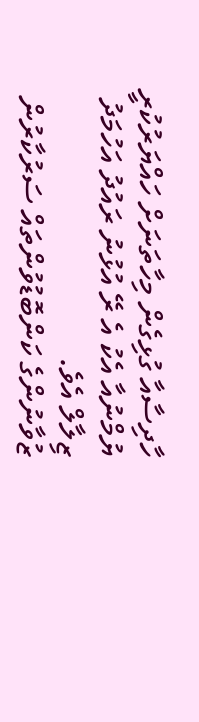ހާދިސާއާ ގުޅިގެން މިހާތަނަށް ހައްޔަރުކުރީ ޔުމްނުއާ އެކު އެ ރޭ އުޅުނު ރައުދު އަހުމަދު ޒިލާލް އެވެ.
ޒުވާނުންގެ ކަންބޮޑުވުންތައް ސަރުކާރުން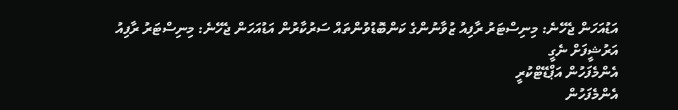އަޑުއަހަން ޖެހޭނެ: މިނިސްޓަރު ރާފިއު ޒުވާނުންގެ ކަންބޮޑުވުންތައް ސަރުކާރުން އަޑުއަހަން ޖެހޭނެ: މިނިސްޓަރު ރާފިއު
އަރުޝީފަށް ނެގީ
އެންމެފަހުން އަޕްޑޭޓްކުރީ
އެންމެފަހުން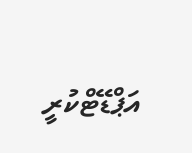އަޕްޑޭޓްކުރީ